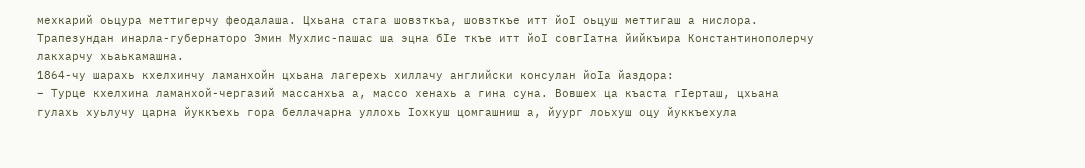мехкарий оьцура меттигерчу феодалаша. Цхьана стага шовзткъа, шовзткъе итт йоӏ оьцуш меттигаш а нислора. Трапезундан инарла-губернаторо Эмин Мухлис-пашас ша эцна бӏе ткъе итт йоӏ совгӏатна йийкъира Константинополерчу лакхарчу хьаькамашна.
1864-чу шарахь кхелхинчу ламанхойн цхьана лагерехь хиллачу английски консулан йоӏа йаздора:
– Турце кхелхина ламанхой-чергазий массанхьа а, массо хенахь а гина суна. Вовшех ца къаста гӏерташ, цхьана гулахь хуьлучу царна йуккъехь гора беллачарна уллохь ӏохкуш цомгашниш а, йуург лоьхуш оцу йуккъехула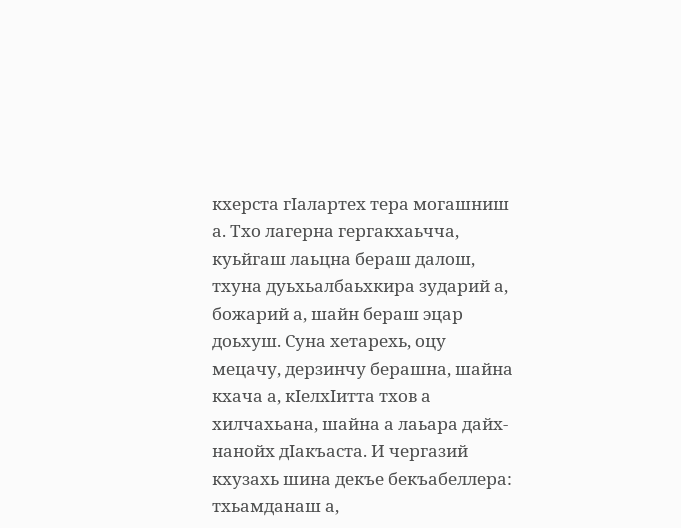кхерста гӏалартех тера могашниш а. Тхо лагерна гергакхаьчча, куьйгаш лаьцна бераш далош, тхуна дуьхьалбаьхкира зударий а, божарий а, шайн бераш эцар доьхуш. Суна хетарехь, оцу мецачу, дерзинчу берашна, шайна кхача а, кӏелхӏитта тхов а хилчахьана, шайна а лаьара дайх-нанойх дӏакъаста. И чергазий кхузахь шина декъе бекъабеллера: тхьамданаш а,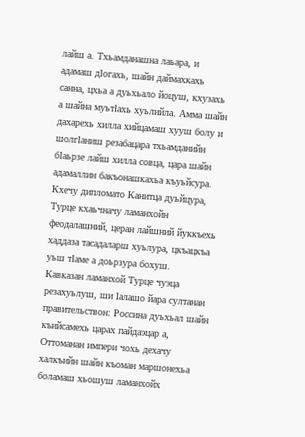лайш а. Тхьамданашна лаьара, и адамаш дӏогахь, шайн даймахкахь санна, цхьа а дуьхьало йоцуш, кхузахь а шайна муьтӏахь хуьлийла. Амма шайн дахарехь хилла хийцамаш хууш болу и шолгӏаниш резабацара тхьамданийн бӏаьрзе лайш хилла совца, цара шайн адамаллин бакъонашкахьа къуьйсура.
Кхечу дипломато Канитца дуьйцура, Турце кхаьчначу ламанхойн феодалашний, церан лайшний йуккъехь хаддаза тасадаларш хуьлура, цкъацкъа уьш тӏаме а доьрзура бохуш.
Кавказан ламанхой Турце чуэца резахуьлуш, ши ӏалашо йара султанан правительствон: Россина дуьхьал шайн къийсамехь царах пайдаэцар а, Оттоманан импери чохь дехачу халкъийн шайн къоман маршонехьа боламаш хьошуш ламанхойх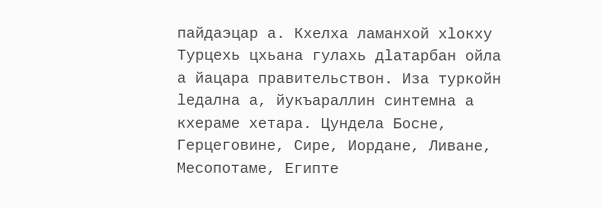пайдаэцар а. Кхелха ламанхой хӏокху Турцехь цхьана гулахь дӏатарбан ойла а йацара правительствон. Иза туркойн ӏедална а, йукъараллин синтемна а кхераме хетара. Цундела Босне, Герцеговине, Сире, Иордане, Ливане, Месопотаме, Египте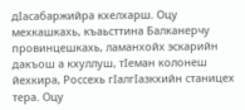дӏасабаржийра кхелхарш. Оцу мехкашкахь, къаьсттина Балканерчу провинцешкахь, ламанхойх эскарийн дакъош а кхуллуш, тӏеман колонеш йехкира, Россехь гӏалгӏазкхийн станицех тера. Оцу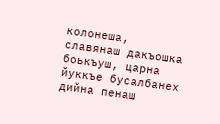колонеша, славянаш дакъошка боькъуш, царна йуккъе бусалбанех дийна пенаш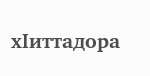хӏиттадора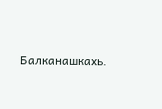Балканашкахь.